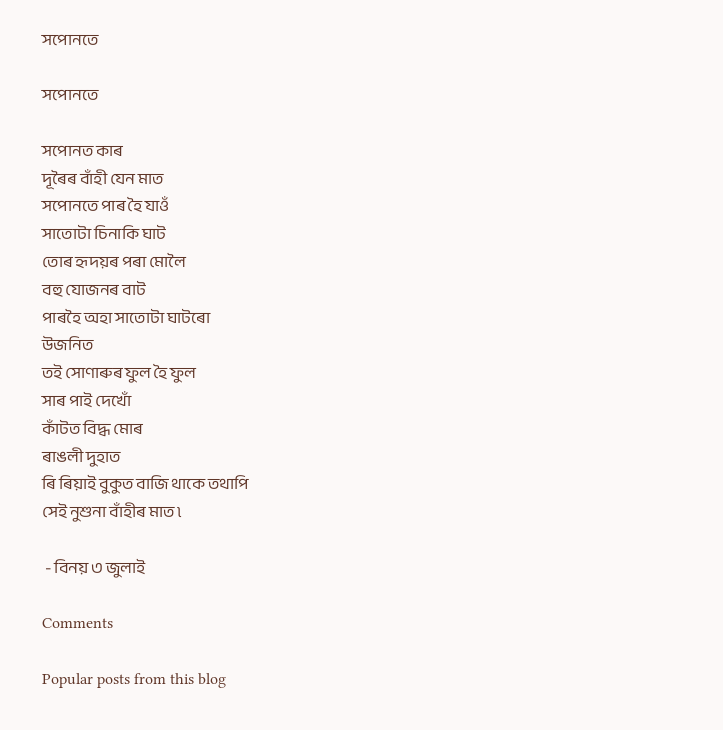সপোনতে

সপোনতে

সপোনত কাৰ
দূৰৈৰ বাঁহী যেন মাত
সপোনতে পাৰ হৈ যাওঁ
সাতোটা চিনাকি ঘাট
তোৰ হৃদয়ৰ পৰা মোলৈ
বহু যোজনৰ বাট
পাৰহৈ অহা সাতোটা ঘাটৰো
উজনিত
তই সোণাৰুৰ ফুল হৈ ফুল
সাৰ পাই দেখোঁ
কাঁটত বিদ্ধ মোৰ
ৰাঙলী দুহাত
ৰি ৰিয়াই বুকুত বাজি থাকে তথাপি
সেই নুশুনা বাঁহীৰ মাত ৷

 - বিনয় ৩ জুলাই

Comments

Popular posts from this blog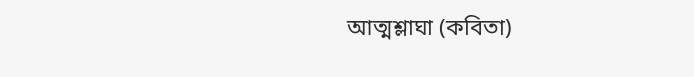আত্মশ্লাঘা (কবিতা)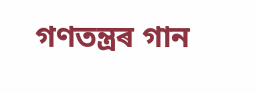গণতন্ত্ৰৰ গান